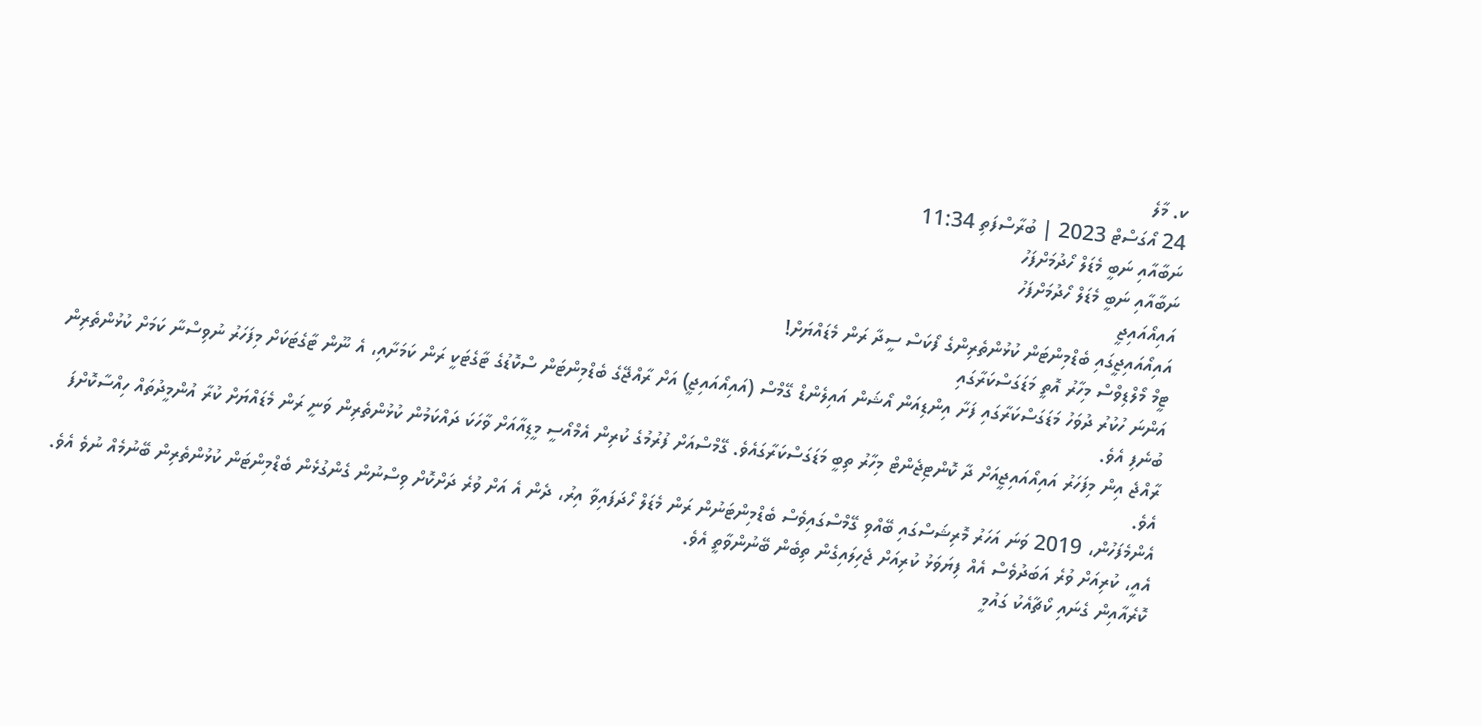ކ. މާލެ
24 އޯގަސްޓް 2023 | ބުރާސްފަތި 11:34
ނަބާއާއި ނަބީ މެޑަލް ހޯދުމަށްފަހު
ނަބާއާއި ނަބީ މެޑަލް ހޯދުމަށްފަހު
އައިއޯއައިޖީ
އައިއޯއައިޖީގައި ބެޑްމިންޓަން ކުޅުންތެރިންގެ ފޯކަސް ސީދާ ރަން މެޑައްޔަށް!
ޓީމް މޯލްޑިވްސް މިހާރު އޮތީ މަޑަގަސްކަރާގައި
އަންނަ ހުކުރު ދުވަހު މަޑަގަސްކަރާގައި ފަށާ އިންޑިއަން އޯޝަން އައިލެންޑް ގޭމްސް (އައިއޯއައިޖީ) އަށް ރާއްޖޭގެ ބެޑްމިންޓަން ސްކޮޑުގެ ޓާގެޓަކީ ރަން ކަމަށާއި، އެ ނޫން ޓާގެޓަކަށް މިފަހަރު ނުވިސްނާ ކަމަށް ކުޅުންތެރިން ބުނެފި އެވެ.
ރާއްޖެ އިން މިފަހަރު އައިއޯއައިޖީއަށް ދާ ކޮންޓިޖެންޓް މިހާރު ތިބީ މަޑަގަސްކަރާގައެވެ. ގޭމްސްއަށް ފުރުމުގެ ކުރިން އެމްއޯސީ މީޑިއާއަށް ވާހަކަ ދައްކަމުން ކުޅުންތެރިން ވަނީ ރަން މެޑައްޔަށް ކުރާ އުންމީދުތައް ހިއްސާކޮށްފަ އެވެ.
އެންމެފަހުން، 2019 ވަނަ އަހަރު މޮރިޝަސްގައި ބޭއްވި ގޭމްސްގައިވެސް ބެޑްމިންޓަނުން ރަން މެޑަލް ހޯދަފައިވާ އިރު، ދެން އެ އަށް ވުރެ ދަށްކޮށް ވިސްނުން ގެންގުޅެން ބެޑްމިންޓަން ކުޅުންތެރިން ބޭނުމެއް ނުވެ އެވެ. އެއީ، ކުރިއަށް ވުރެ އަބަދުވެސް އެއް ފިޔަވަޅު ކުރިއަށް ޖެހިލައިގެން ތިބެން ބޭނުންވާތީ އެވެ.
ކޮރެއާއިން ގެނައި ކޯޗާއެކު ގައުމީ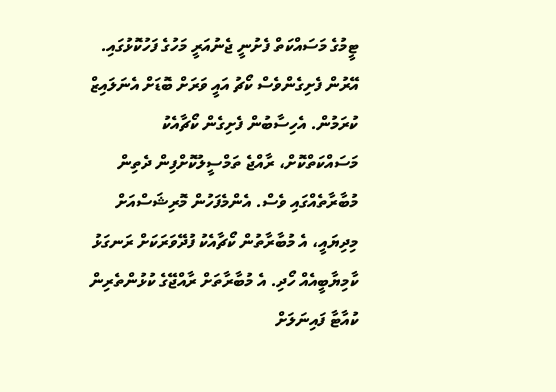ޓީމުގެ މަސައްކަތް ފެށުނީ ޖެނުއަރީ މަހުގެ ފަހުކޮޅުގައި. އޭރުން ފެށިގެންވެސް ކޯޗު އައީ ވަރަށް ބޮޑަށް އެނަލައިޒް ކުރަމުން. އެހިސާބުން ފެށިގެން ކޯޗާއެކު މަސައްކަތްކޮށް، ރާއްޖެ ތަމްސީލުކޮށްފިން ދެތިން މުބާރާތެއްގައި ވެސް. އެންމެފަހުން މޮރިޝަސްއަށް މިދިޔައީ، އެ މުބާރާތުން ކޯޗާއެކު ފުދޭވަރަކަށް ރަނގަޅު ކާމިޔާބީއެއް ހޯދި. އެ މުބާރާތަށް ރާއްޖޭގެ ކުޅުންތެރިން ކުއާޓާ ފައިނަލަށް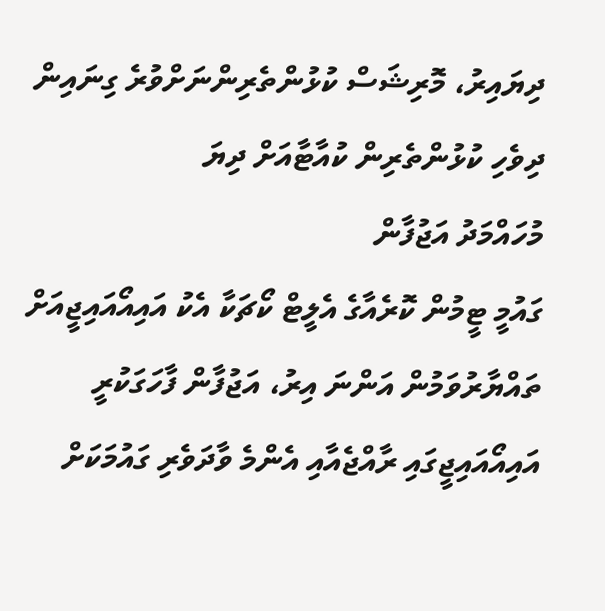ދިޔައިރު، މޮރިޝަސް ކުޅުންތެރިންނަށްވުރެ ގިނައިން ދިވެހި ކުޅުންތެރިން ކުއާޓާއަށް ދިޔަ
މުހައްމަދު އަޖުފާން
ގައުމީ ޓީމުން ކޮރެއާގެ އެލީޓް ކޯޗަކާ އެކު އައިއޯއައިޖީއަށް ތައްޔާރުވަމުން އަންނަ އިރު، އަޖުފާން ފާހަގަކުރީ އައިއޯއައިޖީގައި ރާއްޖެއާއި އެންމެ ވާދަވެރި ގައުމަކަށް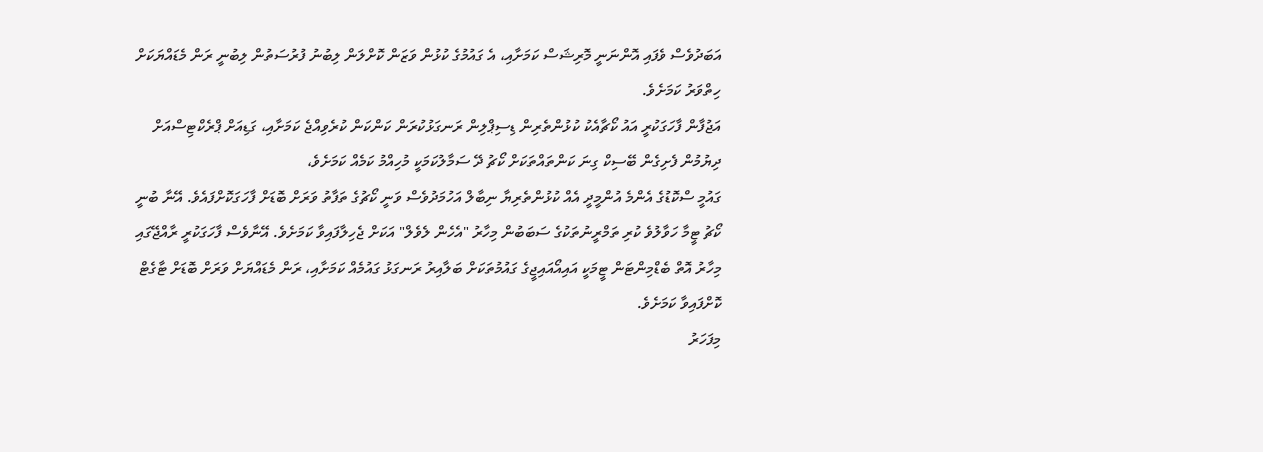އަބަދުވެސް ވެފައި އޮންނަނީ މޮރިޝަސް ކަމަށާއި، އެ ގައުމުގެ ކުޅުން ވަޒަން ކޮށްލަން ލިބުނު ފުރުސަތުން ލިބުނީ ރަން މެޑައްޔަކަށް ހިތްވަރު ކަމަށެވެ.
އަޖުފާން ފާހަގަކުރީ އައު ކޯޗާއެކު ކުޅުންތެރިން ޑިސިޕްލިން ރަނގަޅުކުރަން ކަންކަން ކުރެވިއްޖެ ކަމަށާއި، ގަޑިއަށް ޕްރެކްޓިސްއަށް ދިޔުމުން ފެށިގެން ބޭސިކް ގިނަ ކަންތައްތަކަށް ކޯޗު ދޭ ސަމާލުކަމަކީ މުހިއްމު ކަމެއް ކަމަށެވެ،
ގައުމީ ސްކޮޑުގެ އެންމެ އުންމީދީ އެއް ކުޅުންތެރިޔާ ނިބާލް އަހުމަދުވެސް ވަނީ ކޯޗުގެ ތަފާތު ވަރަށް ބޮޑަށް ފާހަގަކޮށްފައެވެ. އޭނާ ބުނީ ކޯޗު ޓީމާ ހަވާލުވެ ކުރި ތަމްރީނުތަކުގެ ސަބަބުން މިހާރު "އެހެން ލެވެލް" އަކަށް ޖެހިލާފައިވާ ކަމަށެވެ. އޭނާވެސް ފާހަގަކުރީ ރާއްޖޭގައި މިހާރު އޮތް ބެޑްމިންޓަން ޓީމަކީ އައިއޯއައިޖީގެ ގައުމުތަކަށް ބަލާއިރު ރަނގަޅު ގައުމެއް ކަމަށާއި، ރަން މެޑައްޔަށް ވަރަށް ބޮޑަށް ޓާގެޓް ކޮށްފައިވާ ކަމަށެވެ.
މިފަހަރު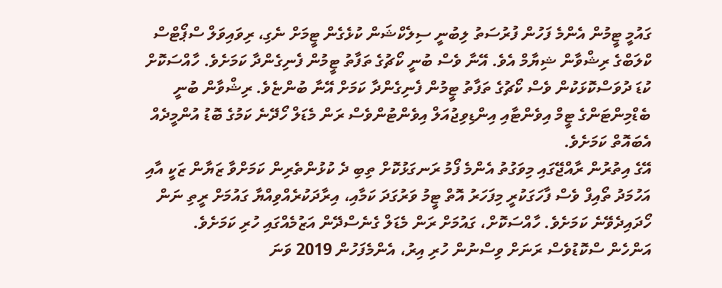ގައުމީ ޓީމުން އެންމެ ފަހުން ފުރުސަތު ލިބުނީ ސިލެކްޝަން ކުޅެގެން ޓީމަށް ނެގި، ރިވައިވަލް ސްޕޯޓްސް ކްލަބްގެ ރިޝްވާން ޝިޔާމް އެވެ. އޭނާ ވެސް ބުނީ ކޯޗުގެ ތަފާތު ޓީމުން ފެނިގެންދާ ކަމަށެވެ. ހާއްސަކޮށް ކުޑަ ދުވަސްކޮޅަކުން ވެސް ކޯޗުގެ ތަފާތު ޓީމުން ފެނިގެންދާ ކަމަށް އޭނާ ބުންޏެވެ. ރިޝްވާން ބުނީ ބެޑްމިންޓަންގެ ޓީމް އިވެންޓާއި އިންޑިވިޖުއަލް އިވެންޓުންވެސް ރަން މެޑަލް ހޯދޭނެ ކަމުގެ ބޮޑު އުންމީދެއް އެބައޮތް ކަމަށެވެ.
އޭގެ އިތުރުން ރާއްޖޭގައި މިވަގުތު އެންމެ ފޯމު ރަނގަޅުކޮށް ތިބި ދެ ކުޅުންތެރިން ކަމަށްވާ ޒަޔާން ޒަކީ އާއި އަހުމަދު ތޯއިފް ވެސް ފާހަގަކުރީ މިފަހަރު އޮތް ޓީމު ވަރުގަދަ ކަމާއި، އިރާދަކުރެއްވިއްޔާ ގައުމަށް ރީތި ނަން ހޯދައިދެވޭނެ ކަމަށެވެ. ހާއްސަކޮށް، ގައުމަށް ރަން މެޑަލް ގެނެސްދޭން އަޒުމެއްގައި ހުރި ކަމަށެވެ.
އަންހެން ސްކޮޑުވެސް ރަނަށް ވިސްނުން ހުރި އިރު، އެންމެފަހުން 2019 ވަނަ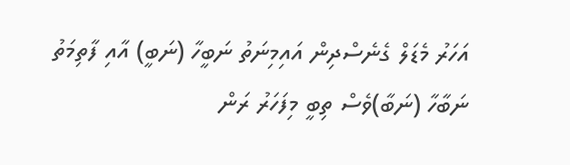އަހަރު މެޑަލް ގެނެސްދިން އައިމިނަތު ނަބީހާ (ނަބީ) އާއި ފާތިމަތު ނަބާހާ (ނަބާ)ވެސް ތިބީ މިފަހަރު ރަން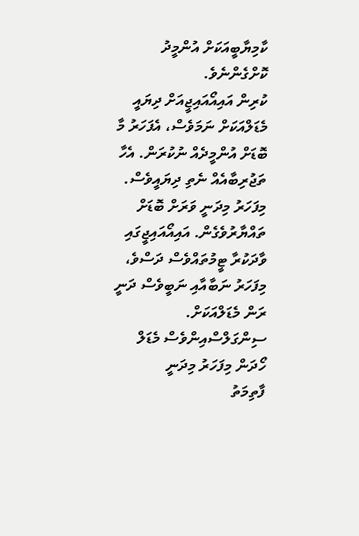ކާމިޔާބީއަކަށް އުންމީދު ކޮށްގެންނެވެ.
ކުރިން އައިއޯއައިޖީއަށް ދިޔައީ މެޑަލްއަކަށް ނަމަވެސް، އެފަހަރު މާ ބޮޑަށް އުންމީދެއް ނުކުރަން. އެހާ ތަޖުރިބާއެއް ނެތި ދިޔައީވެސް. މިފަހަރު މިދަނީ ވަރަށް ބޮޑަށް ތައްޔާރުވެގެން. އައިއޯއައިޖީގައި ވާދަކުރާ ޓީމުތައްވެސް ދަސްވެ، މިފަހަރު ނަބާއާއި ނަބީވެސް ދަނީ ރަން މެޑަލްއަކަށް. ސިންގަލްސްއިންވެސް މެޑަލް ހޯދަން މިފަހަރު މިދަނީ
ފާތިމަތު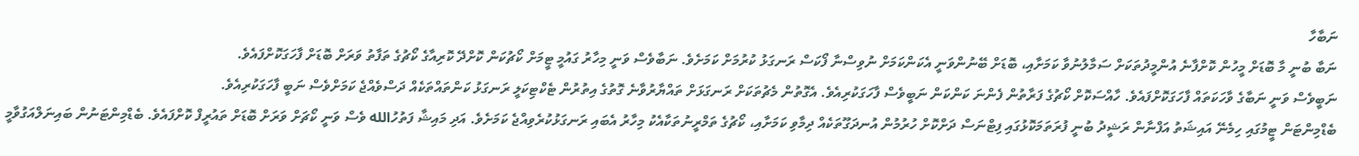ނަބާހާ
ނަބާ ބުނީ މާ ބޮޑަށް މީހުން ކޮށްފާނެ އުންމީދުތަކަށް ސަމާލުނުވާ ކަމަށާއި، ބޮޑަށް ބޭނުންވަނީ އެކަންކަމަށް ނުވިސްނާ ފޯކަސް ރަނގަޅު ކުރުމަށް ކަމަށެވެ. ނަބާވެސް ވަނީ މިހާރު ގައުމީ ޓީމަށް ކޯޗުކަން ކޮށްދޭ ކޮރިއާގެ ކޯޗުގެ ތަފާތު ވަރަށް ބޮޑަށް ފާހަގަކޮށްފައެވެ.
ނަބީވެސް ވަނީ ނަބާގެ ވާހަކަތައް ފާހަގަކޮށްފައެވެ. ހާއްސަކޮށް ކޯޗުގެ ފަރާތުން ފެންނަ ކަންކަން ނަބީވެސް ފާހަގަކުރިއެވެ. އެގޮތުން މެޗުތަކަށް ރަނގަޅަށް ތައްޔާރުވާނެ ގޮތުގެ އިތުރުން ޓެކްޓިކަލީ ރަނގަޅު ކަންތައްތަކެއް ދަސްވެއްޖެ ކަމަށްވެސް ނަބީ ފާހަގަކުރިއެވެ.
ބެޑްމިންޓަން ޓީމުގައި ހިމެނޭ އައިޝަތު އަފްނާން ރަޝީދު ބުނީ ފުރަތަމަކޮޅުގައި ފިޓްނަސް ދަށްކޮށް ހުރުމުން އުނދަގޫތަކެއް ދިމާވި ކަމަށާއި، ކޯޗުގެ ތަމްރީނުތަކާއެކު މިހާރު އެބައި ރަނގަޅުކުރެވިއްޖެ ކަމަށެވެ. އަދި މައިޝާ ފަތުހުالله ވެސް ވަނީ ކޯޗަށް ވަރަށް ބޮޑަށް ތައުރީފް ކޮށްފައެވެ. ބެޑްމިންޓަނުން ބައިނަލްއަގުވާމީ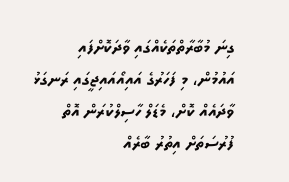ގިނަ މުބާރާތްތަކެއްގައި ވާދަކޮށްފައި އައުމުން، މި ފަހަރުގެ އައިއޯއައިޖީގައި ރަނގަޅު ވާދައެއް ކޮށް، މެޑަލް ހާސިލްކުރަން އޮތް ފުރުސަތަށް އިތުރު ބާރެއް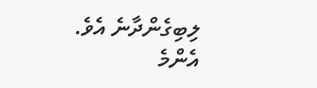ލިބިގެންދާނެ އެވެ.
އެންމެ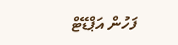ފަހުން އަޕްޑޭޓް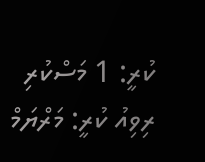ކުރީ: 1 މަސްކުރި
ރިވިއު ކުރީ: މަރްޔަމް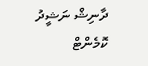ދާނިޝް ނަޝީދު
ކޮމެންޓް